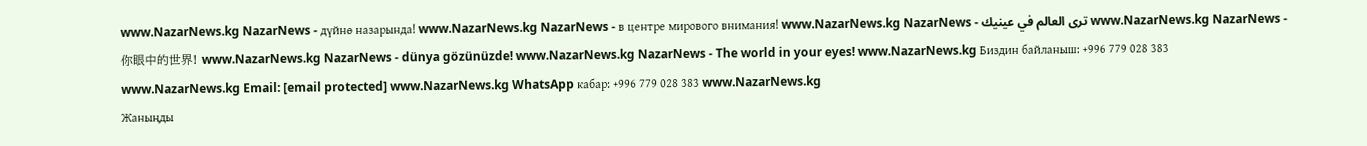www.NazarNews.kg NazarNews - дүйнө назарында! www.NazarNews.kg NazarNews - в центре мирового внимания! www.NazarNews.kg NazarNews - ترى العالم في عينيك www.NazarNews.kg NazarNews - 你眼中的世界! www.NazarNews.kg NazarNews - dünya gözünüzde! www.NazarNews.kg NazarNews - The world in your eyes! www.NazarNews.kg Биздин байланыш: +996 779 028 383 www.NazarNews.kg Email: [email protected] www.NazarNews.kg WhatsApp кабар: +996 779 028 383 www.NazarNews.kg
Жаныңды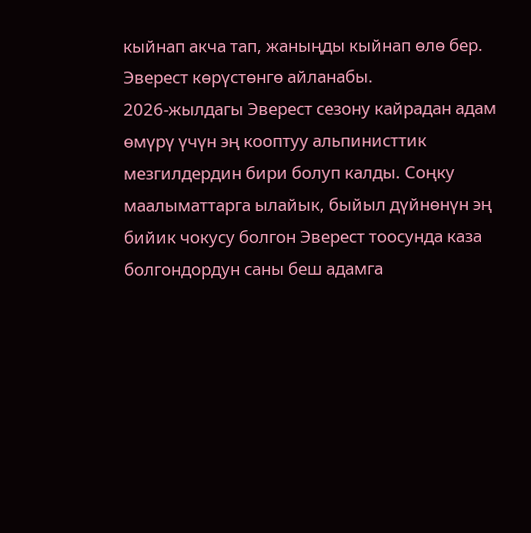кыйнап акча тап, жаныңды кыйнап өлө бер. Эверест көрүстөнгө айланабы.
2026-жылдагы Эверест сезону кайрадан адам өмүрү үчүн эң кооптуу альпинисттик мезгилдердин бири болуп калды. Соңку маалыматтарга ылайык, быйыл дүйнөнүн эң бийик чокусу болгон Эверест тоосунда каза болгондордун саны беш адамга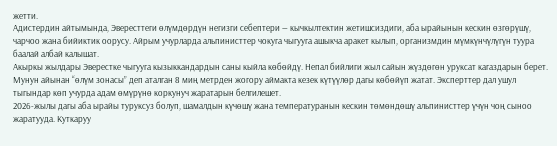жетти.
Адистердин айтымында, Эвересттеги өлүмдөрдүн негизги себептери — кычкылтектин жетишсиздиги, аба ырайынын кескин өзгөрүшү, чарчоо жана бийиктик оорусу. Айрым учурларда альпинисттер чокуга чыгууга ашыкча аракет кылып, организмдин мүмкүнчүлүгүн туура баалай албай калышат.
Акыркы жылдары Эверестке чыгууга кызыккандардын саны кыйла көбөйдү. Непал бийлиги жыл сайын жүздөгөн уруксат кагаздарын берет. Мунун айынан “өлүм зонасы” деп аталган 8 миң метрден жогору аймакта кезек күтүүлөр дагы көбөйүп жатат. Эксперттер дал ушул тыгындар көп учурда адам өмүрүнө коркунуч жаратарын белгилешет.
2026-жылы дагы аба ырайы туруксуз болуп, шамалдын күчөшү жана температуранын кескин төмөндөшү альпинисттер үчүн чоң сыноо жаратууда. Куткаруу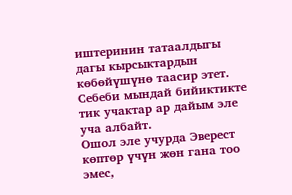иштеринин татаалдыгы дагы кырсыктардын көбөйүшүнө таасир этет. Себеби мындай бийиктикте тик учактар ар дайым эле уча албайт.
Ошол эле учурда Эверест көптөр үчүн жөн гана тоо эмес,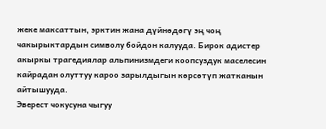жеке максаттын, эрктин жана дүйнөдөгү эң чоң чакырыктардын символу бойдон калууда. Бирок адистер акыркы трагедиялар альпинизмдеги коопсуздук маселесин кайрадан олуттуу кароо зарылдыгын көрсөтүп жатканын айтышууда.
Эверест чокусуна чыгуу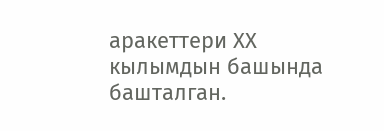аракеттери XX кылымдын башында башталган.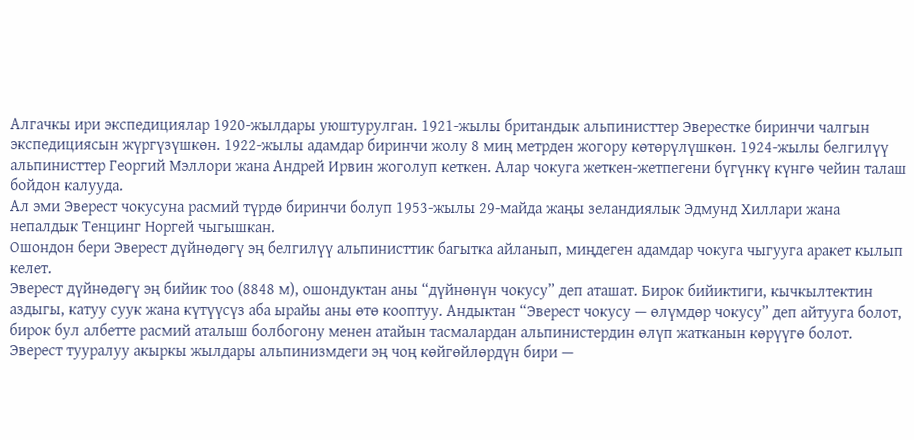Алгачкы ири экспедициялар 1920-жылдары уюштурулган. 1921-жылы британдык альпинисттер Эверестке биринчи чалгын экспедициясын жүргүзүшкөн. 1922-жылы адамдар биринчи жолу 8 миң метрден жогору көтөрүлүшкөн. 1924-жылы белгилүү альпинисттер Георгий Мэллори жана Андрей Ирвин жоголуп кеткен. Алар чокуга жеткен-жетпегени бүгүнкү күнгө чейин талаш бойдон калууда.
Ал эми Эверест чокусуна расмий түрдө биринчи болуп 1953-жылы 29-майда жаңы зеландиялык Эдмунд Хиллари жана непалдык Тенцинг Норгей чыгышкан.
Ошондон бери Эверест дүйнөдөгү эң белгилүү альпинисттик багытка айланып, миңдеген адамдар чокуга чыгууга аракет кылып келет.
Эверест дүйнөдөгү эң бийик тоо (8848 м), ошондуктан аны “дүйнөнүн чокусу” деп аташат. Бирок бийиктиги, кычкылтектин аздыгы, катуу суук жана күтүүсүз аба ырайы аны өтө кооптуу. Андыктан “Эверест чокусу — өлүмдөр чокусу” деп айтууга болот, бирок бул албетте расмий аталыш болбогону менен атайын тасмалардан альпинистердин өлүп жатканын көрүүгө болот.
Эверест тууралуу акыркы жылдары альпинизмдеги эң чоң көйгөйлөрдүн бири —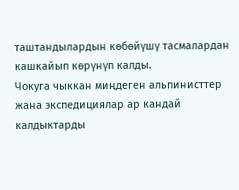таштандылардын көбөйүшү тасмалардан кашкайып көрүнүп калды.
Чокуга чыккан миңдеген альпинисттер жана экспедициялар ар кандай калдыктарды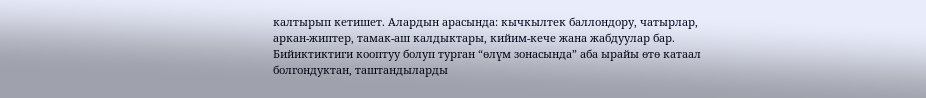калтырып кетишет. Алардын арасында: кычкылтек баллондору, чатырлар, аркан-жиптер, тамак-аш калдыктары, кийим-кече жана жабдуулар бар.
Бийиктиктиги кооптуу болуп турган “өлүм зонасында” аба ырайы өтө катаал болгондуктан, таштандыларды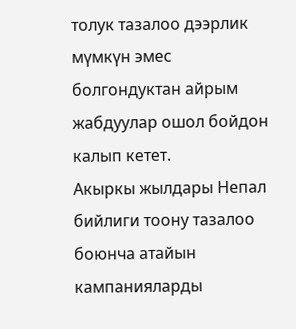толук тазалоо дээрлик мүмкүн эмес болгондуктан айрым жабдуулар ошол бойдон калып кетет.
Акыркы жылдары Непал бийлиги тоону тазалоо боюнча атайын кампанияларды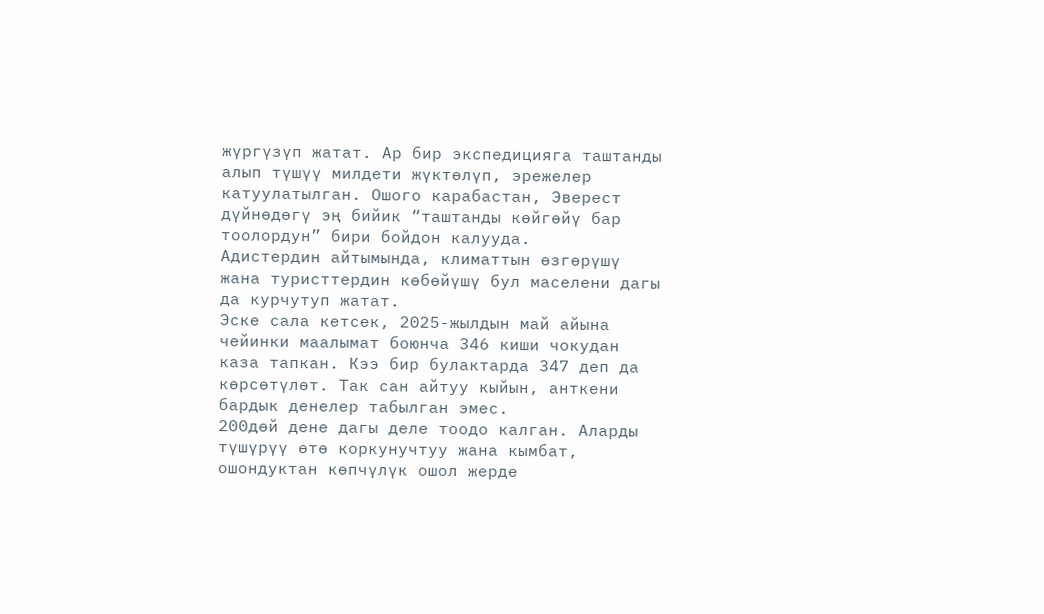жүргүзүп жатат. Ар бир экспедицияга таштанды алып түшүү милдети жүктөлүп, эрежелер катуулатылган. Ошого карабастан, Эверест дүйнөдөгү эң бийик “таштанды көйгөйү бар тоолордун” бири бойдон калууда.
Адистердин айтымында, климаттын өзгөрүшү жана туристтердин көбөйүшү бул маселени дагы да курчутуп жатат.
Эске сала кетсек, 2025-жылдын май айына чейинки маалымат боюнча 346 киши чокудан каза тапкан. Кээ бир булактарда 347 деп да көрсөтүлөт. Так сан айтуу кыйын, анткени бардык денелер табылган эмес.
200дөй дене дагы деле тоодо калган. Аларды түшүрүү өтө коркунучтуу жана кымбат, ошондуктан көпчүлүк ошол жерде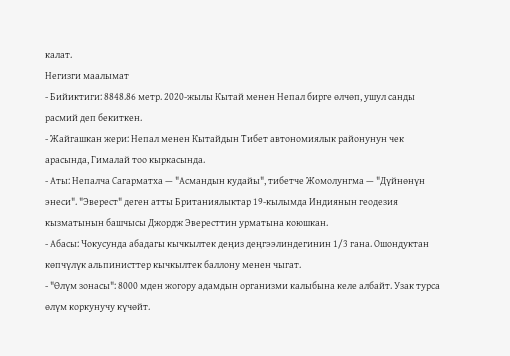калат.
Негизги маалымат
- Бийиктиги: 8848.86 метр. 2020-жылы Кытай менен Непал бирге өлчөп, ушул санды расмий деп бекиткен.
- Жайгашкан жери: Непал менен Кытайдын Тибет автономиялык районунун чек арасында, Гималай тоо кыркасында.
- Аты: Непалча Сагарматха — "Асмандын кудайы", тибетче Жомолунгма — "Дүйнөнүн энеси". "Эверест" деген атты Британиялыктар 19-кылымда Индиянын геодезия кызматынын башчысы Джордж Эвересттин урматына коюшкан.
- Абасы: Чокусунда абадагы кычкылтек деңиз деңгээлиндегинин 1/3 гана. Ошондуктан көпчүлүк альпинисттер кычкылтек баллону менен чыгат.
- "Өлүм зонасы": 8000 мден жогору адамдын организми калыбына келе албайт. Узак турса өлүм коркунучу күчөйт.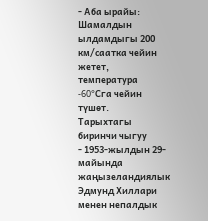- Аба ырайы: Шамалдын ылдамдыгы 200 км/саатка чейин жетет, температура -60°Cга чейин түшөт.
Тарыхтагы биринчи чыгуу
- 1953-жылдын 29-майында жаңызеландиялык Эдмунд Хиллари менен непалдык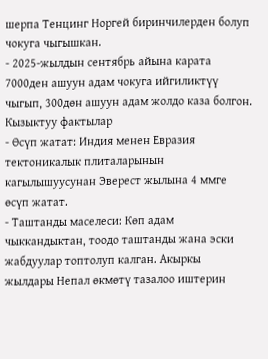шерпа Тенцинг Норгей биринчилерден болуп чокуга чыгышкан.
- 2025-жылдын сентябрь айына карата 7000ден ашуун адам чокуга ийгиликтүү чыгып, 300дөн ашуун адам жолдо каза болгон.
Кызыктуу фактылар
- Өсүп жатат: Индия менен Евразия тектоникалык плиталарынын кагылышуусунан Эверест жылына 4 ммге өсүп жатат.
- Таштанды маселеси: Көп адам чыккандыктан, тоодо таштанды жана эски жабдуулар топтолуп калган. Акыркы жылдары Непал өкмөтү тазалоо иштерин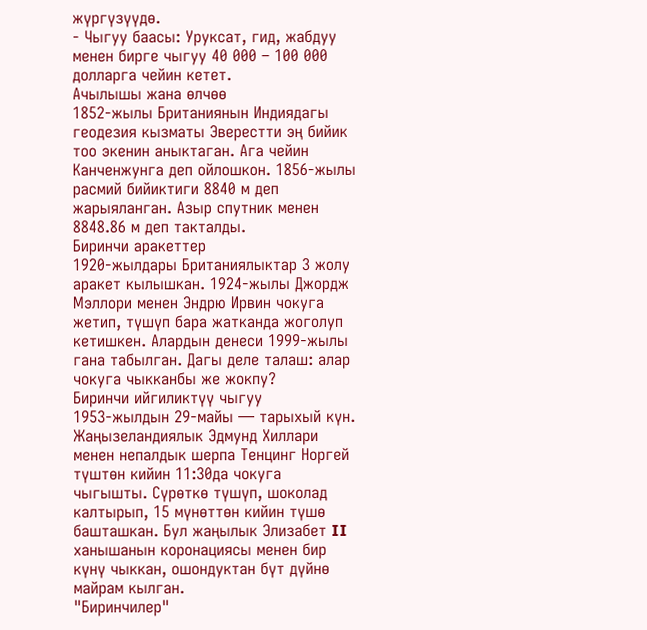жүргүзүүдө.
- Чыгуу баасы: Уруксат, гид, жабдуу менен бирге чыгуу 40 000 – 100 000 долларга чейин кетет.
Ачылышы жана өлчөө
1852-жылы Британиянын Индиядагы геодезия кызматы Эверестти эң бийик тоо экенин аныктаган. Ага чейин Канченжунга деп ойлошкон. 1856-жылы расмий бийиктиги 8840 м деп жарыяланган. Азыр спутник менен 8848.86 м деп такталды.
Биринчи аракеттер
1920-жылдары Британиялыктар 3 жолу аракет кылышкан. 1924-жылы Джордж Мэллори менен Эндрю Ирвин чокуга жетип, түшүп бара жатканда жоголуп кетишкен. Алардын денеси 1999-жылы гана табылган. Дагы деле талаш: алар чокуга чыкканбы же жокпу?
Биринчи ийгиликтүү чыгуу
1953-жылдын 29-майы — тарыхый күн. Жаңызеландиялык Эдмунд Хиллари менен непалдык шерпа Тенцинг Норгей түштөн кийин 11:30да чокуга чыгышты. Сүрөткө түшүп, шоколад калтырып, 15 мүнөттөн кийин түшө башташкан. Бул жаңылык Элизабет II ханышанын коронациясы менен бир күнү чыккан, ошондуктан бүт дүйнө майрам кылган.
"Биринчилер"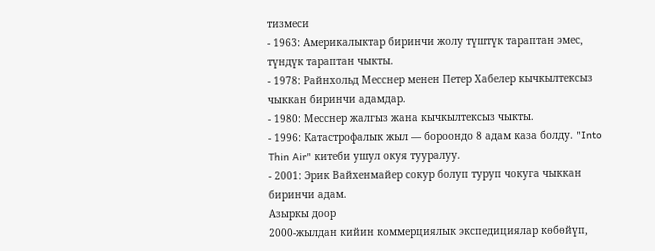тизмеси
- 1963: Америкалыктар биринчи жолу түштүк тараптан эмес, түндүк тараптан чыкты.
- 1978: Райнхольд Месснер менен Петер Хабелер кычкылтексыз чыккан биринчи адамдар.
- 1980: Месснер жалгыз жана кычкылтексыз чыкты.
- 1996: Катастрофалык жыл — бороондо 8 адам каза болду. "Into Thin Air" китеби ушул окуя тууралуу.
- 2001: Эрик Вайхенмайер сокур болуп туруп чокуга чыккан биринчи адам.
Азыркы доор
2000-жылдан кийин коммерциялык экспедициялар көбөйүп,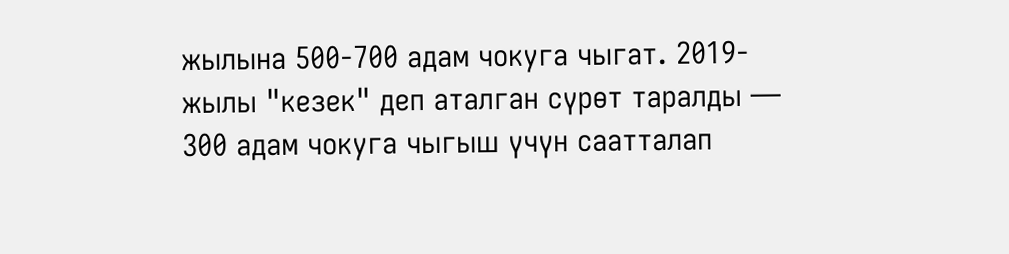жылына 500-700 адам чокуга чыгат. 2019-жылы "кезек" деп аталган сүрөт таралды — 300 адам чокуга чыгыш үчүн саатталап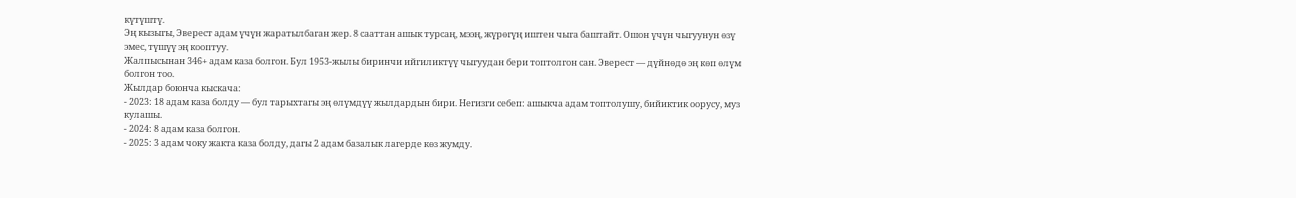күтүштү.
Эң кызыгы, Эверест адам үчүн жаратылбаган жер. 8 сааттан ашык турсаң, мээң, жүрөгүң иштен чыга баштайт. Ошон үчүн чыгуунун өзү эмес, түшүү эң кооптуу.
Жалпысынан 346+ адам каза болгон. Бул 1953-жылы биринчи ийгиликтүү чыгуудан бери топтолгон сан. Эверест — дүйнөдө эң көп өлүм болгон тоо.
Жылдар боюнча кыскача:
- 2023: 18 адам каза болду — бул тарыхтагы эң өлүмдүү жылдардын бири. Негизги себеп: ашыкча адам топтолушу, бийиктик оорусу, муз кулашы.
- 2024: 8 адам каза болгон.
- 2025: 3 адам чоку жакта каза болду, дагы 2 адам базалык лагерде көз жумду.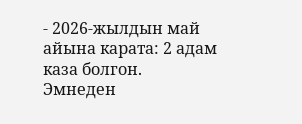- 2026-жылдын май айына карата: 2 адам каза болгон.
Эмнеден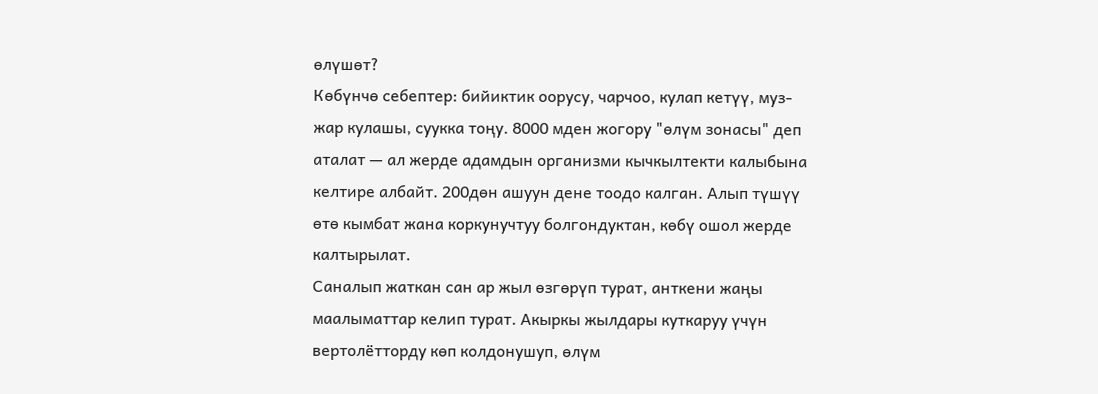өлүшөт?
Көбүнчө себептер: бийиктик оорусу, чарчоо, кулап кетүү, муз-жар кулашы, суукка тоңу. 8000 мден жогору "өлүм зонасы" деп аталат — ал жерде адамдын организми кычкылтекти калыбына келтире албайт. 200дөн ашуун дене тоодо калган. Алып түшүү өтө кымбат жана коркунучтуу болгондуктан, көбү ошол жерде калтырылат.
Саналып жаткан сан ар жыл өзгөрүп турат, анткени жаңы маалыматтар келип турат. Акыркы жылдары куткаруу үчүн вертолётторду көп колдонушуп, өлүм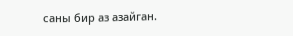саны бир аз азайган.